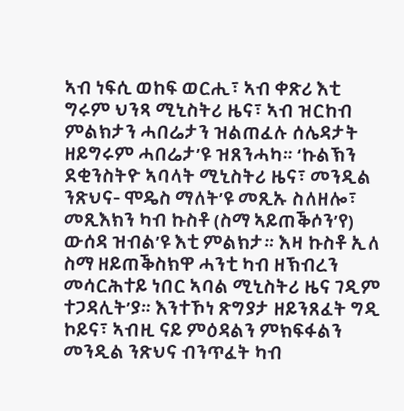ኣብ ነፍሲ ወከፍ ወርሒ፣ ኣብ ቀጽሪ እቲ ግሩም ህንጻ ሚኒስትሪ ዜና፣ ኣብ ዝርከብ ምልክታን ሓበሬታን ዝልጠፈሉ ሰሌዳታት ዘይግሩም ሓበሬታ’ዩ ዝጸንሓካ። ‘ኩልኽን ደቂንስትዮ ኣባላት ሚኒስትሪ ዜና፣ መንዲል ንጽህና- ሞዴስ ማለት’ዩ መጺኡ ስለዘሎ፣ መጺእክን ካብ ኩስቶ (ስማ ኣይጠቕሶን’የ) ውሰዳ ዝብል’ዩ እቲ ምልክታ። እዛ ኩስቶ ኢለ ስማ ዘይጠቕስክዋ ሓንቲ ካብ ዘኽብረን መሳርሕተይ ነበር ኣባል ሚኒስትሪ ዜና ገዲም ተጋዳሊት’ያ። እንተኾነ ጽግያታ ዘይንጸፈት ግዲ ኮይና፣ ኣብዚ ናይ ምዕዳልን ምክፍፋልን መንዲል ንጽህና ብንጥፈት ካብ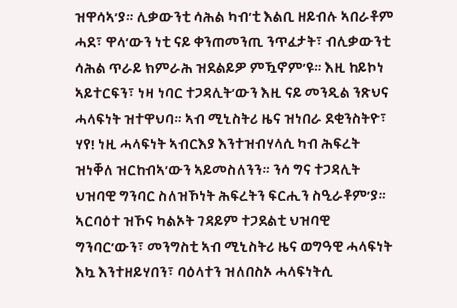ዝዋሳኣ’ያ። ሊቃውንቲ ሳሕል ካብ’ቲ እልቢ ዘይብሉ ኣበራቶም ሓደ፣ ዋላ’ውን ነቲ ናይ ቀንጠመንጢ ንጥፈታት፣ ብሊቃውንቲ ሳሕል ጥራይ ክምራሕ ዝደልይዎ ምዃኖም’ዩ። እዚ ከይኮነ ኣይተርፍን፣ ነዛ ነባር ተጋዳሊት’ውን እዚ ናይ መንዲል ንጽህና ሓላፍነት ዝተዋህባ። ኣብ ሚኒስትሪ ዜና ዝነበራ ደቂንስትዮ፣ ሃየ! ነዚ ሓላፍነት ኣብርእያ እንተዝብሃላሲ ካብ ሕፍረት ዝነቐለ ዝርከብኣ’ውን ኣይመስለንን። ንሳ ግና ተጋዳሊት ህዝባዊ ግንባር ስለዝኾነት ሕፍረትን ፍርሒን ስዒራቶም’ያ።
ኣርባዕተ ዝኾና ካልኦት ገዳይም ተጋደልቲ ህዝባዊ ግንባር’ውን፣ መንግስቲ ኣብ ሚኒስትሪ ዜና ወግዓዊ ሓላፍነት እኳ እንተዘይሃበን፣ ባዕላተን ዝለበስኦ ሓላፍነትሲ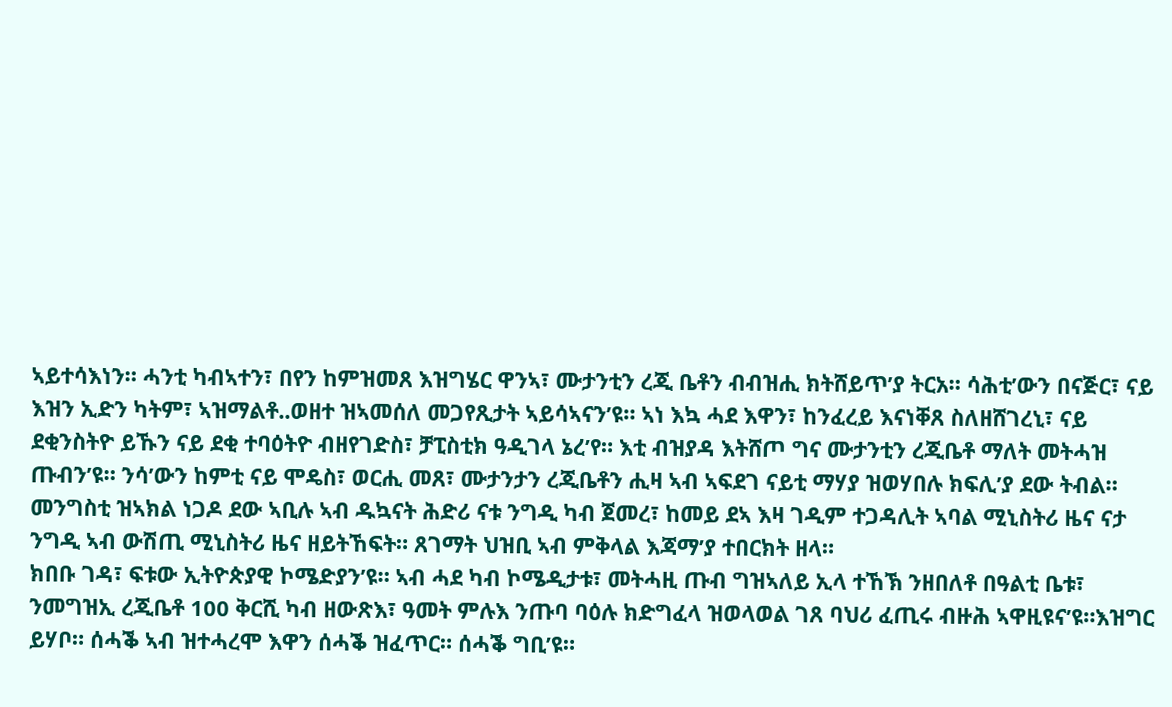ኣይተሳእነን። ሓንቲ ካብኣተን፣ በየን ከምዝመጸ እዝግሄር ዋንኣ፣ ሙታንቲን ረጂ ቤቶን ብብዝሒ ክትሸይጥ’ያ ትርአ። ሳሕቲ’ውን በናጅር፣ ናይ እዝን ኢድን ካትም፣ ኣዝማልቶ..ወዘተ ዝኣመሰለ መጋየጺታት ኣይሳኣናን’ዩ። ኣነ እኳ ሓደ እዋን፣ ከንፈረይ እናነቐጸ ስለዘሸገረኒ፣ ናይ ደቂንስትዮ ይኹን ናይ ደቂ ተባዕትዮ ብዘየገድስ፣ ቻፒስቲክ ዓዲገላ ኔረ’የ። እቲ ብዝያዳ እትሸጦ ግና ሙታንቲን ረጂቤቶ ማለት መትሓዝ ጡብን’ዩ። ንሳ’ውን ከምቲ ናይ ሞዴስ፣ ወርሒ መጸ፣ ሙታንታን ረጂቤቶን ሒዛ ኣብ ኣፍደገ ናይቲ ማሃያ ዝወሃበሉ ክፍሊ’ያ ደው ትብል። መንግስቲ ዝኣክል ነጋዶ ደው ኣቢሉ ኣብ ዱኳናት ሕድሪ ናቱ ንግዲ ካብ ጀመረ፣ ከመይ ደኣ እዛ ገዲም ተጋዳሊት ኣባል ሚኒስትሪ ዜና ናታ ንግዲ ኣብ ውሽጢ ሚኒስትሪ ዜና ዘይትኸፍት። ጸገማት ህዝቢ ኣብ ምቅላል እጃማ’ያ ተበርክት ዘላ።
ክበቡ ገዳ፣ ፍቱው ኢትዮጵያዊ ኮሜድያን’ዩ። ኣብ ሓደ ካብ ኮሜዲታቱ፣ መትሓዚ ጡብ ግዝኣለይ ኢላ ተኸኽ ንዘበለቶ በዓልቲ ቤቱ፣ ንመግዝኢ ረጂቤቶ 100 ቅርሺ ካብ ዘውጽእ፣ ዓመት ምሉእ ንጡባ ባዕሉ ክድግፈላ ዝወላወል ገጸ ባህሪ ፈጢሩ ብዙሕ ኣዋዚዩና’ዩ።እዝግር ይሃቦ። ሰሓቕ ኣብ ዝተሓረሞ እዋን ሰሓቕ ዝፈጥር። ሰሓቕ ግቢ’ዩ።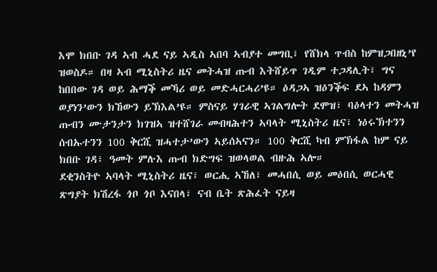እሞ ክበቡ ገዳ ኣብ ሓደ ናይ ኣዲስ ኣበባ ኣብያተ መግቢ፣ የሸክላ ጥብስ ከምዝጋበዘኒ’የ ዝወስዶ። በዛ ኣብ ሚኒስትሪ ዜና መትሓዝ ጡብ እትሸይጥ ገዲም ተጋዳሊት፣ ግና ከበበው ገዳ ወይ ሕማቕ መኻሪ ወይ መድሓርሓሪ’ዩ። ዕዳጋኣ ዝዕንቕፍ ደኣ ከዳምን ወያነን’ውን ክኸውን ይኽእል’ዩ። ምስናይ ሃገራዊ ኣገልግሎት ደሞዝ፣ ባዕላተን መትሓዝ ጡብን ሙታንታን ክገዝኣ ዝተሸገራ መብዛሕተን ኣባላት ሚኒስትሪ ዜና፣ ነዕሩኽተንን ሰብኡተንን 100 ቅርሺ ዝሓተታ’ውን ኣይሰኣናን። 100 ቅርሺ ካብ ምኽፋል ከም ናይ ክበቡ ገዳ፣ ዓመት ምሉእ ጡብ ክድግፍ ዝወላወል ብዙሕ ኣሎ።
ደቂንስትዮ ኣባላት ሚኒስትሪ ዜና፣ ወርሒ ኣኸለ፣ መሓበሲ ወይ መዕበሲ ወርሓዊ ጽግያት ክሽረፋ ጎቦ ጎቦ እናበላ፣ ናብ ቤት ጽሕፈት ናይዛ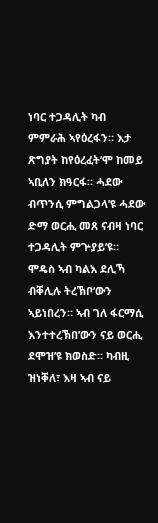ነባር ተጋዳሊት ካብ ምምራሕ ኣየዕረፋን። እታ ጽግያት ከየዕረፈት’ሞ ከመይ ኣቢለን ክዓርፋ። ሓደው ብጥንሲ ምግልጋላ’ዩ ሓደው ድማ ወርሒ መጸ ናብዛ ነባር ተጋዳሊት ምጕያይ’ዩ። ሞዴስ ኣብ ካልእ ደሊኻ ብቐሊሉ ትረኽቦ’ውን ኣይነበረን። ኣብ ገለ ፋርማሲ እንተተረኽበ’ውን ናይ ወርሒ ደሞዝ’ዩ ክወስድ። ካብዚ ዝነቐለ፣ እዛ ኣብ ናይ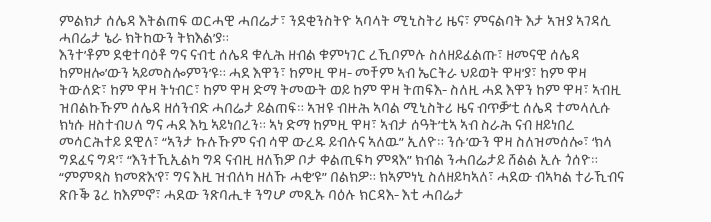ምልክታ ሰሌዳ እትልጠፍ ወርሓዊ ሓበሬታ፣ ንደቂንስትዮ ኣባላት ሚኒስትሪ ዜና፣ ምናልባት እታ ኣዝያ ኣገዳሲ ሓበሬታ ኔራ ክትከውን ትክእል’ያ።
እንተ’ቶም ደቂተባዕቶ ግና ናብቲ ሰሌዳ ቁሊሕ ዘብል ቁምነገር ረኺቦምሉ ስለዘይፈልጡ፣ ዘመናዊ ሰሌዳ ከምዘሎ’ውን ኣይመስሎምን’ዩ። ሓደ እዋን፣ ከምዚ ዋዛ- መቸም ኣብ ኤርትራ ህይወት ዋዛ’ያ፣ ከም ዋዛ ትውለድ፣ ከም ዋዛ ትነብር፣ ከም ዋዛ ድማ ትመውት ወይ ከም ዋዛ ትጠፍእ- ስለዚ ሓደ እዋን ከም ዋዛ፣ ኣብዚ ዝበልኩኹም ሰሌዳ ዘሰንብድ ሓበሬታ ይልጠፍ። ኣዝዩ ብዙሕ ኣባል ሚኒስትሪ ዜና ብጥቓ’ቲ ሰሌዳ ተመላሊሱ ክነሱ ዘስተብሀለ ግና ሓደ እኳ ኣይነበረን። ኣነ ድማ ከምዚ ዋዛ፣ ኣብታ ሰዓት’ቲኣ ኣብ ስራሕ ናብ ዘይነበረ መሳርሕተይ ደዊለ፣ “ኣንታ ኩሉኹም ናብ ሳዋ ውረዱ ይብሉና ኣለዉ” ኢለዮ። ንሱ’ውን ዋዛ ስለዝመሰሎ፣ ‘ክላ ግደፈና ግዳ’፣ “እንተኺኢልካ ግዳ ናብዚ ዘለኽዎ ቦታ ቀልጢፍካ ምጻእ” ክብል ንሓበሬታይ ሸልል ኢሉ ጎሰዮ።
“ምምጻስ ክመጽእ’የ፣ ግና እዚ ዝብለካ ዘለኹ ሓቂ’ዩ” በልክዎ። ክኣምነኒ ስለዘይካኣለ፣ ሓደው ብኣካል ተራኺብና ጽቡቕ ጌረ ከእምኖ፣ ሓደው ንጽባሒቱ ንግሆ መጺኡ ባዕሉ ክርዳእ- እቲ ሓበሬታ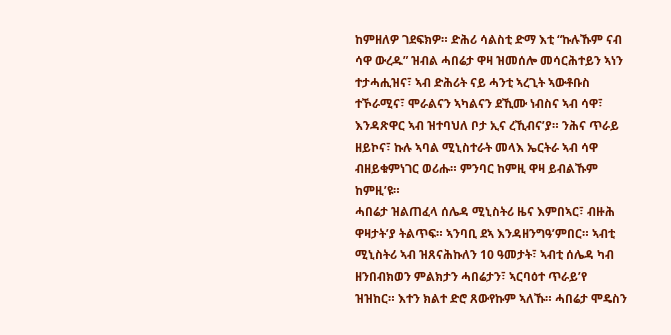ከምዘለዎ ገደፍክዎ። ድሕሪ ሳልስቲ ድማ እቲ “ኩሉኹም ናብ ሳዋ ውረዱ” ዝብል ሓበሬታ ዋዛ ዝመሰሎ መሳርሕተይን ኣነን ተታሓሒዝና፣ ኣብ ድሕሪት ናይ ሓንቲ ኣረጊት ኣውቶቡስ ተኾራሚና፣ ሞራልናን ኣካልናን ደኺሙ ነብስና ኣብ ሳዋ፣ እንዳጽዋር ኣብ ዝተባህለ ቦታ ኢና ረኺብና’ያ። ንሕና ጥራይ ዘይኮና፣ ኩሉ ኣባል ሚኒስተራት መላእ ኤርትራ ኣብ ሳዋ ብዘይቁምነገር ወሪሑ። ምንባር ከምዚ ዋዛ ይብልኹም ከምዚ’ዩ።
ሓበሬታ ዝልጠፈላ ሰሌዳ ሚኒስትሪ ዜና እምበኣር፣ ብዙሕ ዋዛታት’ያ ትልጥፍ። ኣንባቢ ደኣ እንዳዘንግዓ’ምበር። ኣብቲ ሚኒስትሪ ኣብ ዝጸናሕኩለን 10 ዓመታት፣ ኣብቲ ሰሌዳ ካብ ዘንበብክወን ምልክታን ሓበሬታን፣ ኣርባዕተ ጥራይ’የ ዝዝከር። እተን ክልተ ድሮ ጸውየኩም ኣለኹ። ሓበሬታ ሞዴስን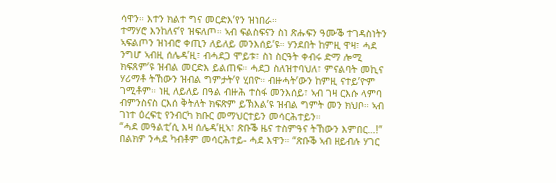ሳዋን። እተን ክልተ ግና መርድእ’የን ዝነበራ።
ተማሃሮ እንከለና’የ ዝፍለጦ። ኣብ ፍልስፍናን ስነ ጽሑፍን ዓሙቕ ተገዳስነትን ኣፍልጦን ዝነብሮ ቀጢን ለይለይ መንእሰይ’ዩ። ሃንደበት ከምዚ ዋዛ፣ ሓደ ንግሆ ኣብዚ ሰሌዳ’ዚ፣ ብሓደጋ ሞይቱ፣ ስነ ስርዓት ቀብሩ ድማ ሎሚ ክፍጸም’ዩ ዝብል መርድእ ይልጠፍ። ሓደጋ ስለዝተባህለ፣ ምናልባት መኪና ሃሪማቶ ትኸውን ዝብል ግምታት’የ ሂበዮ። ብዙሓት’ውን ከምዚ ናተይ’ዮም ገሚቶም። ነዚ ለይለይ በዓል ብዙሕ ተስፋ መንእሰይ፣ ኣብ ገዛ ርእሱ ላምባ ብምንስናስ ርእሰ ቅትለት ክፍጽም ይኽእል’ዩ ዝብል ግምት መን ክህቦ። ኣብ ገነተ ዕረፍቲ የንብርካ ክቡር መማህርተይን መሳርሕተይን።
“ሓደ መዓልቲ’ሲ እዛ ሰሌዳ’ዚኣ፣ ጽቡቕ ዜና ተስምዓና ትኸውን እምበር…!” በልክዎ ንሓደ ካብቶም መሳርሕተይ- ሓደ እዋን። “ጽቡቕ ኣብ ዘይብሉ ሃገር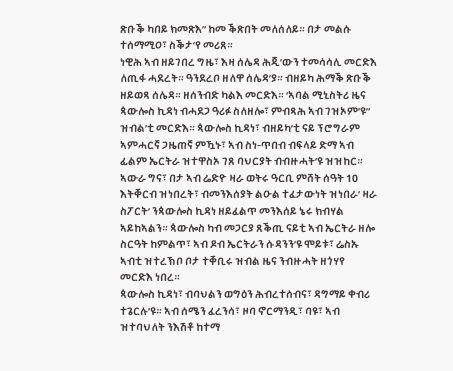ጽቡቕ ካበይ ክመጽእ” ከመ ቕጽበት መለሰለይ። በታ መልሱ ተሰማሚዐ፣ ስቕታ’የ መሪጸ።
ነዊሕ ኣብ ዘይገበረ ግዜ፣ እዛ ሰሌዳ ሕጂ’ውን ተመሳሳሊ መርድእ ለጢፋ ሓደረት። ዓንደረቦ ዘለዋ ሰሌዳ’ያ። ብዘይካ ሕማቕ ጽቡቕ ዘይወጻ ሰሌዳ። ዘሰንብድ ካልእ መርድእ። ‘ኣባል ሚኒስትሪ ዜና ጳውሎስ ኪዳነ ብሓደጋ ዓሪፉ ስለዘሎ፣ ምብጻሕ ኣብ ገዝኦም’ዩ” ዝብል’ቲ መርድእ። ጳውሎስ ኪዳነ፣ ብዘይካ’ቲ ናይ ፕሮግራም ኣምሓርኛ ጋዜጠኛ ምዃኑ፣ ኣብ ስነ-ጥበብ ብፍላይ ድማ ኣብ ፊልም ኤርትራ ዝተዋስኦ ገጸ ባህርያት ብብዙሓት’ዩ ዝዝከር። ኣውራ ግና፣ በታ ኣብ ሬድዮ ዛራ ወትሩ ዓርቢ ምሸት ሰዓት 10 እትቐርብ ዝነበረት፣ ብመንእሰያት ልዑል ተፈታውነት ዝነበራ’ ዛራ ስፖርት’ ንጳውሎስ ኪዳነ ዘይፈልጥ መንእሰይ ኔሩ ክብሃል ኣይከኣልን። ጳውሎስ ካብ መጋርያ ጸቕጢ ናይቲ ኣብ ኤርትራ ዘሎ ስርዓት ከምልጥ፣ ኣብ ዶብ ኤርትራን ሱዳንን’ዩ ሞይቱ፣ ሬስኡ ኣብቲ ዝተረኽቦ ቦታ ተቐቢሩ ዝብል ዜና ንብዙሓት ዘጎሃየ መርድእ ነበረ።
ጳውሎስ ኪዳነ፣ ብባህልን ወግዕን ሕብረተሰብና፣ ዳግማይ ቀብሪ ተጌርሉ’ዩ። ኣብ ሰሜን ፈረንሳ፣ ዞባ ኖርማንዲ፣ ባዩ፣ ኣብ ዝተባህለት ንእሽቶ ከተማ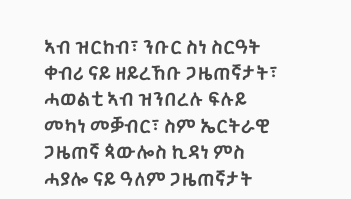ኣብ ዝርከብ፣ ንቡር ስነ ስርዓት ቀብሪ ናይ ዘይረኸቡ ጋዜጠኛታት፣ ሓወልቲ ኣብ ዝንበረሉ ፍሉይ መካነ መቓብር፣ ስም ኤርትራዊ ጋዜጠኛ ጳውሎስ ኪዳነ ምስ ሓያሎ ናይ ዓለም ጋዜጠኛታት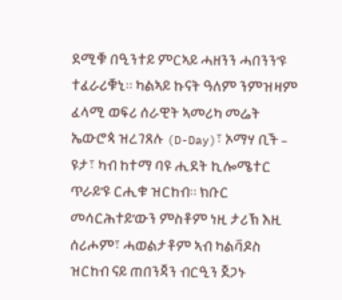ደሚቑ በዒንተይ ምርኣይ ሓዘንን ሓበንን’ዩ ተፈራሪቑኒ። ካልኣይ ኩናት ዓለም ንምዝዛም ፈላሚ ወፍሪ ሰራዊት ኣመሪካ መሬት ኤውሮጳ ዝረገጸሉ (D-Day)፣ ኦማሃ ቢች – ዩታ፣ ካብ ከተማ ባዩ ሒደት ኪሎሜተር ጥራይ’ዩ ርሒቁ ዝርከብ። ክቡር መሳርሕተይ’ውን ምስቶም ነዚ ታሪኽ እዚ ሰሪሖም፣ ሓወልታቶም ኣብ ካልቫዶስ ዝርከብ ናይ ጠበንጃን ብርዒን ጀጋኑ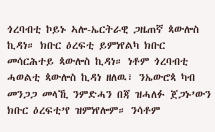ጎረባብቲ ኮይኑ ኣሎ-ኤርትራዊ ጋዜጠኛ ጳውሎስ ኪዳነ። ክቡር ዕረፍቲ ይምነየልካ ክቡር መሳርሕተይ ጳውሎስ ኪዳነ። ነቶም ጎረባብቲ ሓወልቲ ጳውሎስ ኪዳነ ዘለዉ፣ ንኤውሮጳ ካብ መንጋጋ መላኺ ንምድሓን በጃ ዝሓለፉ ጀጋኑ’ውን ክቡር ዕረፍቲ’የ ዝምነየሎም። ንሳቶም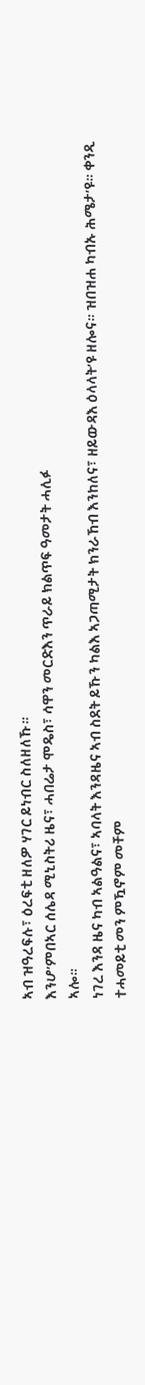ኣብ ዝዓረፍሉ፣ ዕረፍቲ ዘለዎ ሃገር ይነብር ስለዘለኹ።
እንሆ’ምበኣር ሰሌዳ ሚኒስትሪ ዜና፣ ሓበሬታ ሞዴስ፣ ሳዋን መርድእን ጥራይ ክልጥፍ ዓመታት ሓሊፉ
ኣሎ።
ነገረ እንዳ ዜና ካብ ኣልዓልና፣ ኣባላት እንዳዜና ኣብ ስደት ይኹን ካልእ ኣጋጣሚታት ክንራኸብ እንከለና፣ ዘይውዳእ ዕላላት’ዩ ዘሎና። ዝበዝሐ ካብኡ ሕሜታ’ዩ። ቀንዲ ተሓመይቲ መን ምዃኖም መቸም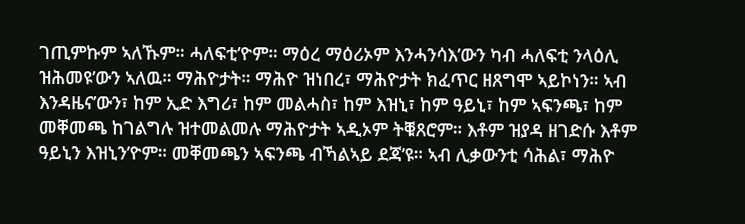ገጢምኩም ኣለኹም። ሓለፍቲ’ዮም። ማዕረ ማዕሪኦም እንሓንሳእ’ውን ካብ ሓለፍቲ ንላዕሊ ዝሕመዩ’ውን ኣለዉ። ማሕዮታት። ማሕዮ ዝነበረ፣ ማሕዮታት ክፈጥር ዘጸግሞ ኣይኮነን። ኣብ እንዳዜና’ውን፣ ከም ኢድ እግሪ፣ ከም መልሓስ፣ ከም እዝኒ፣ ከም ዓይኒ፣ ከም ኣፍንጫ፣ ከም መቐመጫ ከገልግሉ ዝተመልመሉ ማሕዮታት ኣዲኦም ትቑጸሮም። እቶም ዝያዳ ዘገድሱ እቶም ዓይኒን እዝኒን’ዮም። መቐመጫን ኣፍንጫ ብኻልኣይ ደጃ’ዩ። ኣብ ሊቃውንቲ ሳሕል፣ ማሕዮ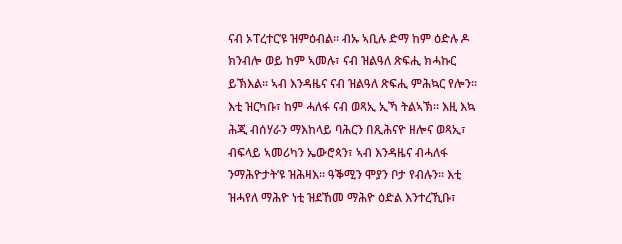ናብ ኦፐረተር’ዩ ዝምዕብል። ብኡ ኣቢሉ ድማ ከም ዕድሉ ዶ ክንብሎ ወይ ከም ኣመሉ፣ ናብ ዝልዓለ ጽፍሒ ክሓኩር ይኽእል። ኣብ እንዳዜና ናብ ዝልዓለ ጽፍሒ ምሕኳር የሎን። እቲ ዝርካቡ፣ ከም ሓለፋ ናብ ወጻኢ ኢኻ ትልኣኽ። እዚ እኳ ሕጂ ብሰሃራን ማእከላይ ባሕርን በጺሕናዮ ዘሎና ወጻኢ፣ ብፍላይ ኣመሪካን ኤውሮጳን፣ ኣብ እንዳዜና ብሓለፋ ንማሕዮታት’ዩ ዝሕዛእ። ዓቕሚን ሞያን ቦታ የብሉን። እቲ ዝሓየለ ማሕዮ ነቲ ዝደኸመ ማሕዮ ዕድል እንተረኺቡ፣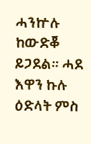ሓንኵሉ ከውድቖ ይጋደል። ሓደ እዋን ኩሉ ዕድላት ምስ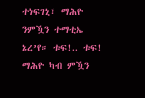ተነፍገኒ፣ ማሕዮ ንምዃን ተማቲኤ ኔረ’የ። ቱፍ!.. ቱፍ! ማሕዮ ካብ ምዃን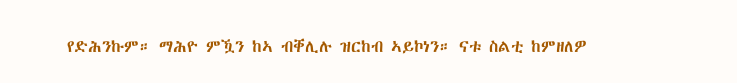የድሕንኩም። ማሕዮ ምዃን ከኣ ብቐሊሉ ዝርከብ ኣይኮነን። ናቱ ስልቲ ከምዘለዎ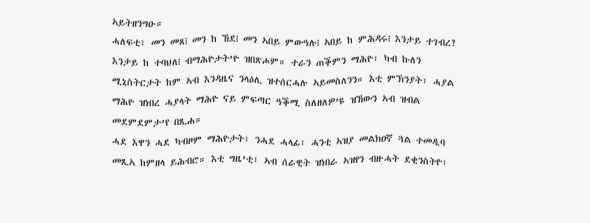ኣይትዘንግዑ።
ሓለፍቲ፣ መን መጸ᎒ መን ከ ኸደ᎒ መን ኣበይ ምውዓሉ᎒ ኣበይ ከ ምሕዳሩ᎒ እንታይ ተገብረ? እንታይ ከ ተባህለ᎒ ብማሕዮታት’ዮ ዝበጽሖም። ተራን ጠቕምን ማሕዮ፣ ካብ ኩለን ሚኒስትርታት ከም ኣብ እንዳዜና ንላዕሊ ዝተሰርሓሉ ኣይመስለንን። እቲ ምኽንያት፣ ሓያል ማሕዮ ዝነበረ ሓያላት ማሕዮ ናይ ምፍጣር ዓቕሚ ስለዘለዎ’ዩ ዝኸውን ኣብ ዝብል መደምደምታ’የ በጺሐ።
ሓደ እዋን ሓደ ካብዞም ማሕዮታት፣ ንሓደ ሓላፊ፣ ሓንቲ ኣዝያ መልክዐኛ ጓል ተመዲባ መጺኣ ከምዘላ ይሕብሮ። እቲ ግዜ’ቲ፣ ኣብ ሰራዊት ዝነበራ ኣዝየን ብዙሓት ደቂንስትዮ፣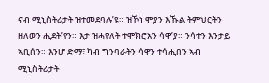ናብ ሚኒስትሪታት ዝተመደባሉ’ዩ። ዝኾነ ሞያን እኹል ትምህርትን ዘለወን ሒደት’የን። እታ ዝሓየለት ተሞክሮአን ሳዋ’ያ። ንሳተን እንታይ ኣቢሰን። እንሆ ድማ፣ ካብ ግንባራትን ሳዋን ተሳሒበን ኣብ ሚኒስትሪታት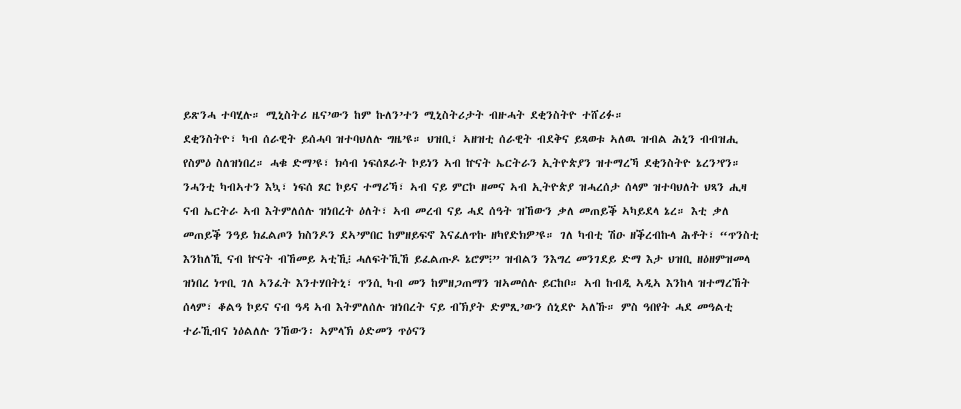ይጽንሓ ተባሂሉ። ሚኒስትሪ ዜና’ውን ከም ኩለን’ተን ሚኒስትሪታት ብዙሓት ደቂንስትዮ ተሸሪፉ።
ደቂንስትዮ፣ ካብ ሰራዊት ይሰሓባ ዝተባህለሉ ግዜ’ዩ። ህዝቢ፣ ኣዘዝቲ ሰራዊት ብደቅና ይጻወቱ ኣለዉ ዝብል ሕኒን ብብዝሒ የስምዕ ስለዝነበረ። ሓቁ ድማ’ዩ፣ ክሳብ ነፍሰጾራት ኮይነን ኣብ ኵናት ኤርትራን ኢትዮጵያን ዝተማረኻ ደቂንስትዮ ኔረን’የን። ንሓንቲ ካብኣተን እኳ፣ ነፍሰ ጾር ኮይና ተማሪኻ፣ ኣብ ናይ ምርኮ ዘመና ኣብ ኢትዮጵያ ዝሓረሰታ ሰላም ዝተባህለት ህጻን ሒዛ ናብ ኤርትራ ኣብ እትምለሰሉ ዝነበረት ዕለት፣ ኣብ መረብ ናይ ሓደ ሰዓት ዝኸውን ቃለ መጠይቕ ኣካይደላ ኔረ። እቲ ቃለ መጠይቕ ንዓይ ክፈልጦን ክስንዶን ደኣ’ምበር ከምዘይፍኖ እናፈለጥኩ ዘካየድክዎ’ዩ። ገለ ካብቲ ሽዑ ዘቕረብኩላ ሕቶት፣ “ጥንስቲ እንከለኺ ናብ ኵናት ብኸመይ ኣቲኺ᎒ ሓለፍትኺኸ ይፈልጡዶ ኔሮም᎒” ዝብልን ንእግረ መንገደይ ድማ እታ ህዝቢ ዘዕዘምዝመላ ዝነበረ ነጥቢ ገለ ኣንፈት እንተሃበትኒ፣ ጥንሲ ካብ መን ከምዘጋጠማን ዝኣመሰሉ ይርከቦ። ኣብ ከብዲ ኣዲኣ እንከላ ዝተማረኸት ሰላም፣ ቆልዓ ኮይና ናብ ዓዳ ኣብ እትምለሰሉ ዝነበረት ናይ ብኽያት ድምጺ’ውን ሰኒደዮ ኣለኹ። ምስ ዓበየት ሓደ መዓልቲ ተራኺብና ነዕልለሉ ንኸውን፡ ኣምላኽ ዕድመን ጥዕናን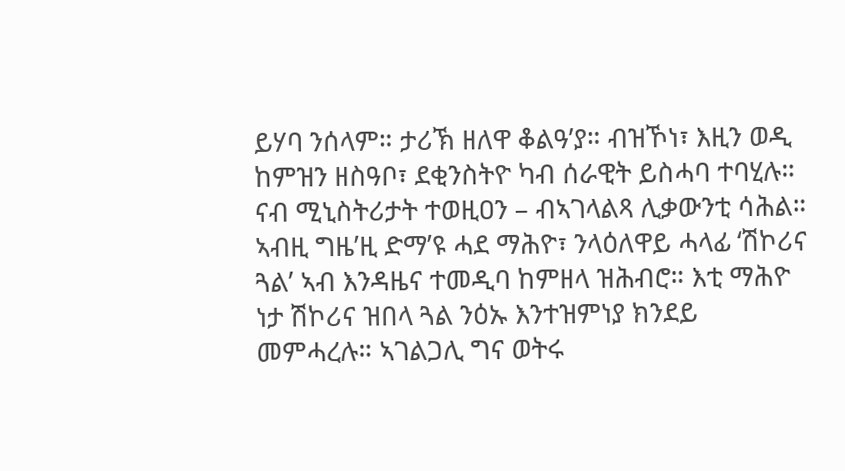ይሃባ ንሰላም። ታሪኽ ዘለዋ ቆልዓ’ያ። ብዝኾነ፣ እዚን ወዲ ከምዝን ዘስዓቦ፣ ደቂንስትዮ ካብ ሰራዊት ይስሓባ ተባሂሉ። ናብ ሚኒስትሪታት ተወዚዐን – ብኣገላልጻ ሊቃውንቲ ሳሕል።
ኣብዚ ግዜ’ዚ ድማ’ዩ ሓደ ማሕዮ፣ ንላዕለዋይ ሓላፊ ‘ሽኮሪና ጓል’ ኣብ እንዳዜና ተመዲባ ከምዘላ ዝሕብሮ። እቲ ማሕዮ ነታ ሽኮሪና ዝበላ ጓል ንዕኡ እንተዝምነያ ክንደይ መምሓረሉ። ኣገልጋሊ ግና ወትሩ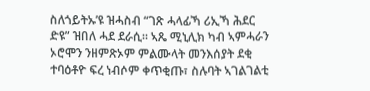ስለጎይትኡ’ዩ ዝሓስብ “ገጽ ሓላፊኻ ሪኢኻ ሕደር ድዩ” ዝበለ ሓደ ደራሲ። ኣጼ ሚኒሊክ ካብ ኣምሓራን ኦሮሞን ንዘምጽኦም ምልሙላት መንእሰያት ደቂ ተባዕቶዮ ፍረ ነብሶም ቀጥቂጡ፣ ስሉባት ኣገልገልቲ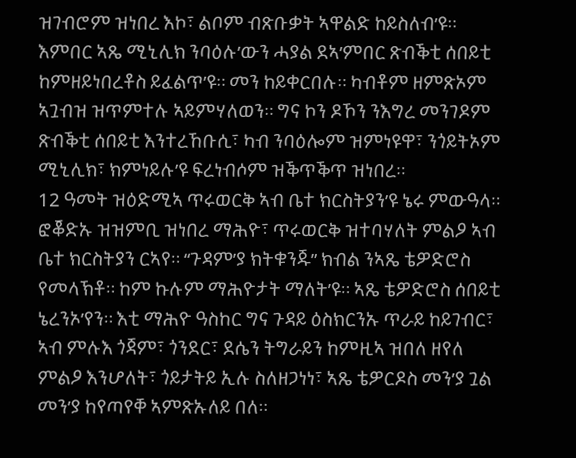ዝገብሮም ዝነበረ እኮ፣ ልቦም ብጽቡቃት ኣዋልድ ከይስለብ’ዩ። እምበር ኣጼ ሚኒሊክ ንባዕሉ’ውን ሓያል ደኣ’ምበር ጽብቕቲ ሰበይቲ ከምዘይነበረቶስ ይፈልጥ’ዩ። መን ከይቀርበሉ። ካብቶም ዘምጽኦም ኣጓብዝ ዝጥምተሉ ኣይምሃለወን። ግና ኮን ዶኾን ንእግረ መንገዶም ጽብቕቲ ሰበይቲ እንተረኸቡሲ፣ ካብ ንባዕሎም ዝምነዩዋ፣ ንጎይትኦም ሚኒሊክ፣ ክምነይሉ’ዩ ፍረነብሶም ዝቕጥቕጥ ዝነበረ።
12 ዓመት ዝዕድሚኣ ጥሩወርቅ ኣብ ቤተ ክርስትያን’ዩ ኔሩ ምውዓላ። ፎቖድኡ ዝዝምቢ ዝነበረ ማሕዮ፣ ጥሩወርቅ ዝተባሃለት ምልዖ ኣብ ቤተ ክርስትያን ርኣየ። “ጉዳም’ያ ክትቁንጁ” ክብል ንኣጼ ቴዎድሮስ የመላኽቶ። ከም ኩሉም ማሕዮታት ማለት’ዩ። ኣጼ ቴዎድሮስ ሰበይቲ ኔረንኦ’የን። እቲ ማሕዮ ዓስከር ግና ጉዳይ ዕስክርንኡ ጥራይ ከይገብር፣ ኣብ ምሉእ ጎጃም፣ ጎንደር፣ ደሴን ትግራይን ከምዚኣ ዝበለ ዘየለ ምልዖ እንሆለት፣ ጎይታትይ ኢሉ ስለዘጋነነ፣ ኣጼ ቴዎርዶስ መን’ያ ጓል መን’ያ ከየጣየቐ ኣምጽኡለይ በለ።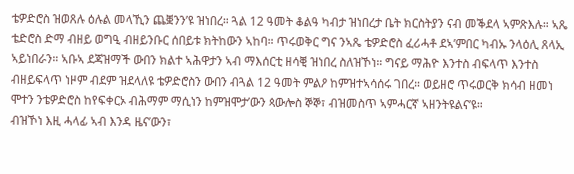ቴዎድሮስ ዝወጸሉ ዕሉል መላኺን ጨቛንን’ዩ ዝነበረ። ጓል 12 ዓመት ቆልዓ ካብታ ዝነበረታ ቤት ክርስትያን ናብ መቕደላ ኣምጽእሉ። ኣጼ ቴድሮስ ድማ ብዘይ ወግዒ ብዘይንቡር ሰበይቱ ክትከውን ኣከባ። ጥሩወቅር ግና ንኣጼ ቴዎድሮስ ፈሪሓቶ ደኣ’ምበር ካብኡ ንላዕሊ ጸላኢ ኣይነበራን። ኣቡኣ ደጃዝማች ውበን ክልተ ኣሕዋታን ኣብ ማእሰርቲ ዘሳቒ ዝነበረ ስለዝኾነ። ግናይ ማሕዮ እንተስ ብፍላጥ እንተስ ብዘይፍላጥ ነዞም ብደም ዝደላለዩ ቴዎድሮስን ውበን ብጓል 12 ዓመት ምልዖ ከምዝተኣሳሰሩ ገበረ። ወይዘሮ ጥሩወርቅ ክሳብ ዘመነ ሞተን ንቴዎድሮስ ከየፍቀርኦ ብሕማም ማሲነን ከምዝሞታ’ውን ጳውሎስ ኞኞ፣ ብዝመስጥ ኣምሓርኛ ኣዘንትዩልና’ዩ።
ብዝኾነ እዚ ሓላፊ ኣብ እንዳ ዜና’ውን፣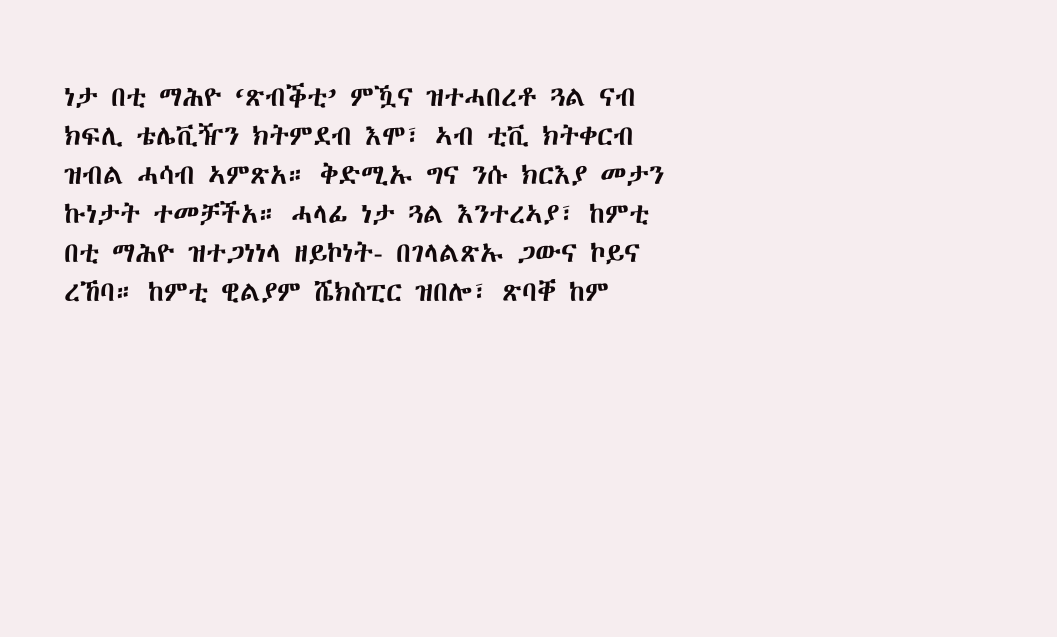ነታ በቲ ማሕዮ ‘ጽብቕቲ’ ምዃና ዝተሓበረቶ ጓል ናብ ክፍሊ ቴሌቪዥን ክትምደብ እሞ፣ ኣብ ቲቪ ክትቀርብ ዝብል ሓሳብ ኣምጽአ። ቅድሚኡ ግና ንሱ ክርእያ መታን ኩነታት ተመቻችአ። ሓላፊ ነታ ጓል እንተረኣያ፣ ከምቲ በቲ ማሕዮ ዝተጋነነላ ዘይኮነት- በገላልጽኡ ጋውና ኮይና ረኸባ። ከምቲ ዊልያም ሼክስፒር ዝበሎ፣ ጽባቐ ከም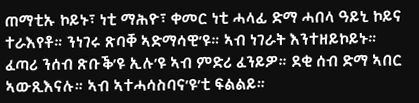ጠማቲኡ ኮይኑ፣ ነቲ ማሕዮ፣ ቀመር ነቲ ሓላፊ ድማ ሓበላ ዓይኒ ኮይና ተራእየቶ። ንነገሩ ጽባቐ ኣድማሳዊ’ዩ። ኣብ ነገራት እንተዘይኮይኑ። ፈጣሪ ንሰብ ጽቡቕ’ዩ ኢሉ’ዩ ኣብ ምድሪ ፈንይዎ። ደቂ ሰብ ድማ ኣበር ኣውጺእናሉ። ኣብ ኣተሓሳስባና’ዩ’ቲ ፍልልይ።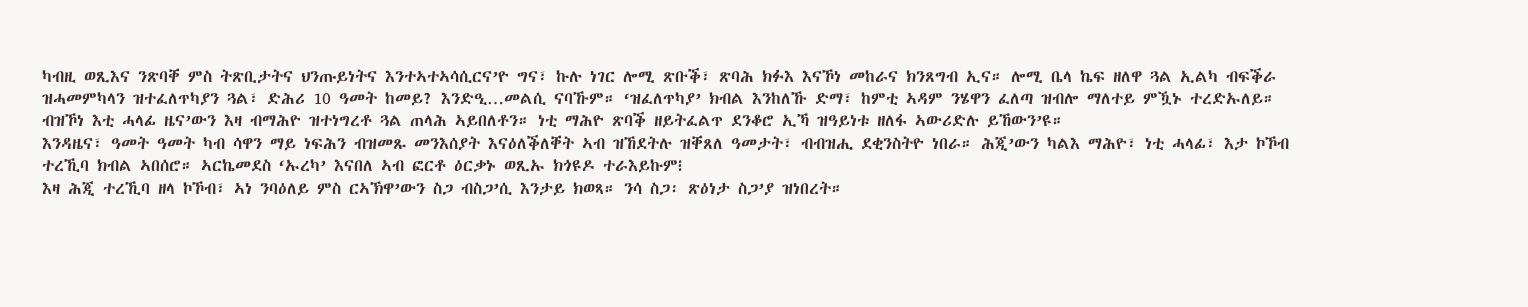ካብዚ ወጺእና ንጽባቐ ምስ ትጽቢታትና ህንጡይነትና እንተኣተኣሳሲርና’ዮ ግና፣ ኩሉ ነገር ሎሚ ጽቡቕ፣ ጽባሕ ክፉእ እናኾነ መከራና ክንጸግብ ኢና። ሎሚ ቤላ ኬፍ ዘለዋ ጓል ኢልካ ብፍቕራ ዝሓመምካላን ዝተፈለጥካያን ጓል፣ ድሕሪ 10 ዓመት ከመይ? እንድዒ…መልሲ ናባኹም። ‘ዝፈለጥካያ’ ክብል እንከለኹ ድማ፣ ከምቲ ኣዳም ንሄዋን ፈለጣ ዝብሎ ማለተይ ምዃኑ ተረድኡለይ።
ብዝኾነ እቲ ሓላፊ ዜና’ውን እዛ ብማሕዮ ዝተነግረቶ ጓል ጠላሕ ኣይበለቶን። ነቲ ማሕዮ ጽባቕ ዘይትፈልጥ ደንቆሮ ኢኻ ዝዓይነቱ ዘለፋ ኣውሪድሉ ይኸውን’ዩ።
እንዳዜና፣ ዓመት ዓመት ካብ ሳዋን ማይ ነፍሕን ብዝመጹ መንእሰያት እናዕለቕለቐት ኣብ ዝኸደትሉ ዝቐጸለ ዓመታት፣ ብብዝሒ ደቂንስትዮ ነበራ። ሕጂ’ውን ካልእ ማሕዮ፣ ነቲ ሓላፊ፣ እታ ኮኾብ ተረኺባ ክብል ኣበሰሮ። ኣርኬመደስ ‘ኡረካ’ እናበለ ኣብ ፎርቶ ዕርቃኑ ወጺኡ ክጎዩዶ ተራእይኩም᎒
እዛ ሕጂ ተረኺባ ዘላ ኮኾብ፣ ኣነ ንባዕለይ ምስ ርኣኽዋ’ውን ስጋ ብስጋ’ሲ እንታይ ክወጻ። ንሳ ስጋ፡ ጽዕነታ ስጋ’ያ ዝነበረት።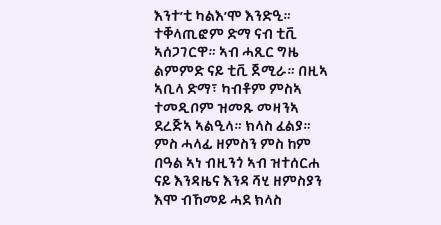እንተ’ቲ ካልእ’ሞ እንድዒ። ተቐላጢፎም ድማ ናብ ቲቪ ኣሰጋገርዋ። ኣብ ሓጺር ግዜ ልምምድ ናይ ቲቪ ጀሚራ። በዚኣ ኣቢላ ድማ፣ ካብቶም ምስኣ ተመዲቦም ዝመጹ መዛንኣ ደረጅኣ ኣልዒላ። ክላስ ፈልያ። ምስ ሓላፊ ዘምስን ምስ ከም በዓል ኣነ ብዚንጎ ኣብ ዝተሰርሐ ናይ እንዳዜና እንዳ ሻሂ ዘምስያን እሞ ብኸመይ ሓደ ክላስ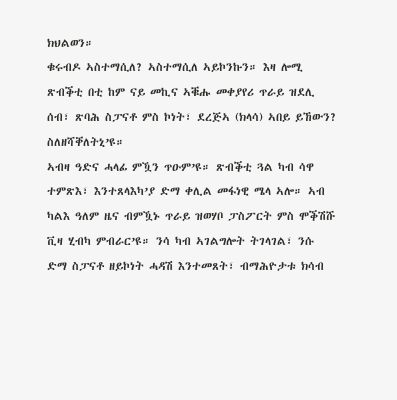ክህልወን።
ቁሩብዶ ኣስተማሲለ? ኣስተማሲለ ኣይኮንኩን። እዛ ሎሚ ጽብቕቲ በቲ ከም ናይ መኪና ኣቑሑ መቀያየሪ ጥራይ ዝደሊ ሰብ፣ ጽባሕ ስፓናቶ ምስ ኮነት፣ ደረጅኣ (ክላሳ) ኣበይ ይኸውን? ስለዘሻቐለትኒ’ዩ።
ኣብዛ ዓድና ሓላፊ ምዃን ጥዑም’ዩ። ጽብቕቲ ጓል ካብ ሳዋ ተምጽእ፣ እንተጸላእካ’ያ ድማ ቀሊል መፋነዊ ሜላ ኣሎ። ኣብ ካልእ ዓለም ዜና ብምዃኑ ጥራይ ዝወሃቦ ፓስፖርት ምስ ሞቕሽሹ ቪዛ ሂብካ ምብራር’ዩ። ንሳ ካብ ኣገልግሎት ትገላገል፣ ንሱ ድማ ስፓናቶ ዘይኮነት ሓዳሽ እንተመጸት፣ ብማሕዮታቱ ክሳብ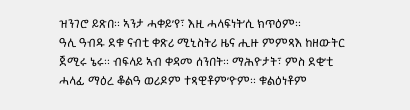ዝንገሮ ይጽበ። ኣንታ ሓቀይ’የ፣ እዚ ሓላፍነት’ሲ ክጥዕም።
ዓሊ ዓብዱ ደቁ ናብቲ ቀጽሪ ሚኒስትሪ ዜና ሒዙ ምምጻእ ከዘውትር ጀሚሩ ኔሩ። ብፍላይ ኣብ ቀዳመ ሰንበት። ማሕዮታት፣ ምስ ደቂ’ቲ ሓላፊ ማዕረ ቆልዓ ወሪዶም ተጻዊቶም’ዮም። ቁልዕነቶም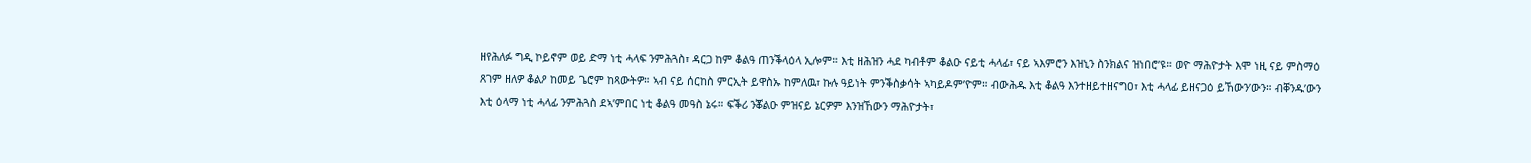ዘየሕለፉ ግዲ ኮይኖም ወይ ድማ ነቲ ሓላፍ ንምሕጓስ፣ ዳርጋ ከም ቆልዓ ጠንቕላዕላ ኢሎም። እቲ ዘሕዝን ሓደ ካብቶም ቆልዑ ናይቲ ሓላፊ፣ ናይ ኣእምሮን እዝኒን ስንክልና ዝነበሮ’ዩ። ወዮ ማሕዮታት እሞ ነዚ ናይ ምስማዕ ጸገም ዘለዎ ቆልዖ ከመይ ጌሮም ከጻውትዎ። ኣብ ናይ ሰርከስ ምርኢት ይዋስኡ ከምለዉ፣ ኩሉ ዓይነት ምንቕስቃሳት ኣካይዶም’ዮም። ብውሕዱ እቲ ቆልዓ እንተዘይተዘናግዐ፣ እቲ ሓላፊ ይዘናጋዕ ይኸውን’ውን። ብቐንዱ’ውን እቲ ዕላማ ነቲ ሓላፊ ንምሕጓስ ደኣ’ምበር ነቲ ቆልዓ መዓስ ኔሩ። ፍቕሪ ንቖልዑ ምዝናይ ኔርዎም እንዝኸውን ማሕዮታት፣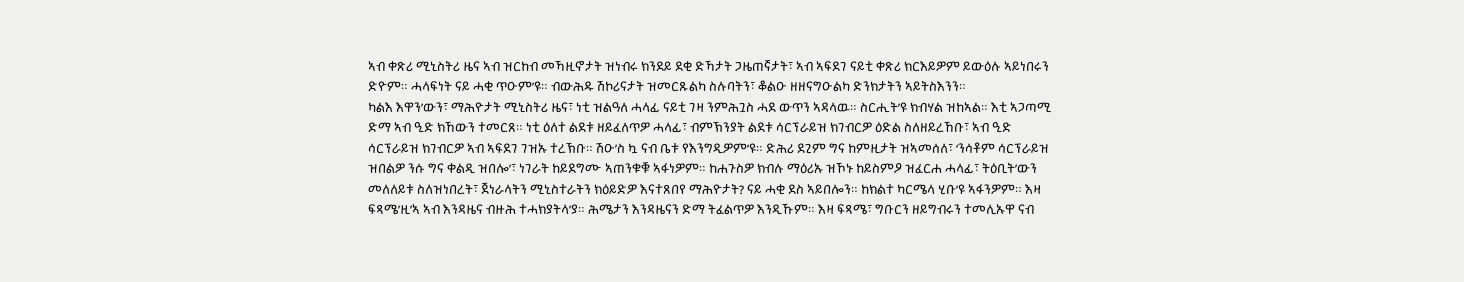ኣብ ቀጽሪ ሚኒስትሪ ዜና ኣብ ዝርከብ መኻዚኖታት ዝነብሩ ክንደይ ደቂ ድኻታት ጋዜጠኛታት፣ ኣብ ኣፍደገ ናይቲ ቀጽሪ ክርእይዎም ይውዕሉ ኣይነበሩን ድዮም። ሓላፍነት ናይ ሓቂ ጥዑም’ዩ። ብውሕዱ ሽኮሪናታት ዝመርጹልካ ስሉባትን፣ ቆልዑ ዘዘናግዑልካ ድንክታትን ኣይትስእንን።
ካልእ እዋን’ውን፣ ማሕዮታት ሚኒስትሪ ዜና፣ ነቲ ዝልዓለ ሓላፊ ናይቲ ገዛ ንምሕጓስ ሓደ ውጥን ኣዳላዉ። ስርሒት’ዩ ክብሃል ዝከኣል። እቲ ኣጋጣሚ ድማ ኣብ ዒድ ክኸውን ተመርጸ። ነቲ ዕለተ ልደቱ ዘይፈለጥዎ ሓላፊ፣ ብምኽንያት ልደቱ ሳርፕራይዝ ክገብርዎ ዕድል ስለዘይረኸቡ፣ ኣብ ዒድ ሳርፕራይዝ ክገብርዎ ኣብ ኣፍደገ ገዝኡ ተረኽቡ። ሽዑ’ስ ኳ ናብ ቤቱ የእንግዲዎም’ዩ። ድሕሪ ደጊም ግና ከምዚታት ዝኣመሰለ፣ ‘ንሳቶም ሳርፕራይዝ ዝበልዎ ንሱ ግና ቀልዲ ዝበሎ’፣ ነገራት ከይደግሙ ኣጠንቁቑ ኣፋነዎም። ከሐጉስዎ ክብሉ ማዕሪኡ ዝኾኑ ከይስምዖ ዝፈርሐ ሓላፊ፣ ትዕቢት’ውን መለለይቱ ስለዝነበረት፣ ጀነራላትን ሚኒስተራትን ክዕይድዎ እናተጸበየ ማሕዮታት? ናይ ሓቂ ደስ ኣይበሎን። ከክልተ ካርሜላ ሂቡ’ዩ ኣፋንዎም። እዛ ፍጻሜ’ዚ’ኣ ኣብ እንዳዜና ብዙሕ ተሓክያትላ’ያ። ሕሜታን እንዳዜናን ድማ ትፈልጥዎ እንዲኹም። እዛ ፍጻሜ፣ ግቡርን ዘይግብሩን ተመሊኡዋ ናብ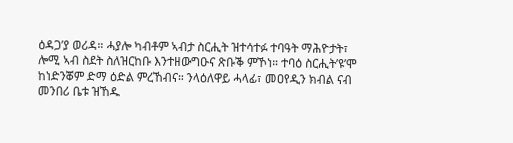ዕዳጋ’ያ ወሪዳ። ሓያሎ ካብቶም ኣብታ ስርሒት ዝተሳተፉ ተባዓት ማሕዮታት፣ ሎሚ ኣብ ስደት ስለዝርከቡ እንተዘውግዑና ጽቡቕ ምኾነ። ተባዕ ስርሒት’ዩ’ሞ ከነድንቖም ድማ ዕድል ምረኸብና። ንላዕለዋይ ሓላፊ፣ መዐየዲን ክብል ናብ መንበሪ ቤቱ ዝኸዱ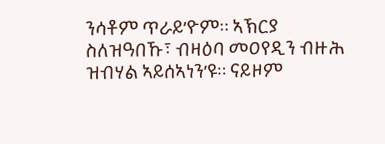ንሳቶም ጥራይ’ዮም። ኣኽርያ ስለዝዓበኹ፣ ብዛዕባ መዐየዲን ብዙሕ ዝብሃል ኣይሰኣነን’ዩ። ናይዞም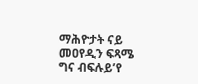ማሕዮታት ናይ መዐየዲን ፍጻሜ ግና ብፍሉይ’የ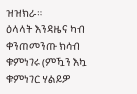ዝዝክራ።
ዕላላት እንዳዜና ካብ ቀንጠመንጡ ክሳብ ቁምነገሩ (ምዃን እኳ ቁምነገር ሃልይዎ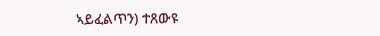ኣይፈልጥን) ተጸውዩ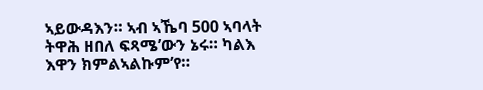ኣይውዳእን። ኣብ ኣኼባ 500 ኣባላት ትዋሕ ዘበለ ፍጻሜ’ውን ኔሩ። ካልእ እዋን ክምልኣልኩም’የ።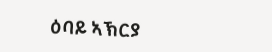ዕባይ ኣኽርያ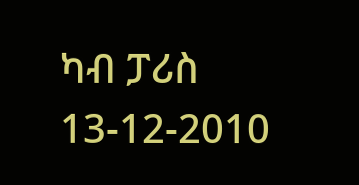ካብ ፓሪስ 13-12-2010